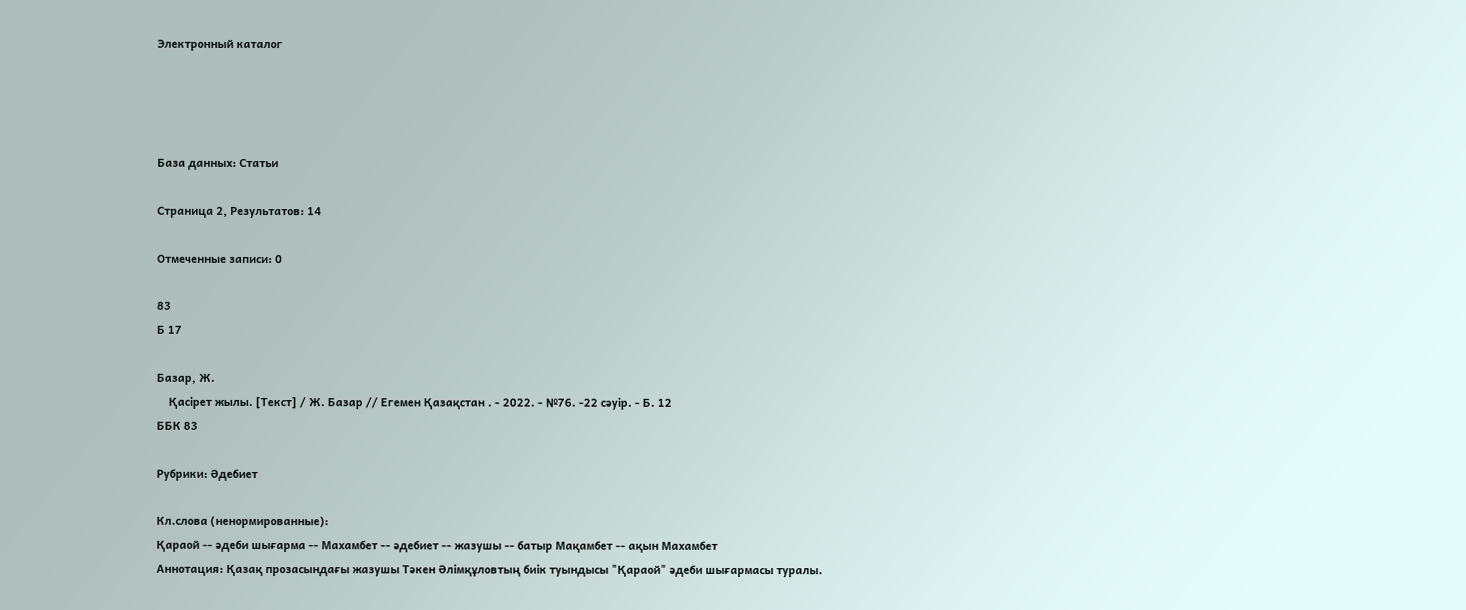Электронный каталог




База данных: Статьи

Страница 2, Результатов: 14

Отмеченные записи: 0

83
Б 17

Базар, Ж.
    Қасірет жылы. [Текст] / Ж. Базар // Егемен Қазақстан . - 2022. - №76. -22 сәуір. - Б. 12
ББК 83

Рубрики: Әдебиет

Кл.слова (ненормированные):
Қараой -- әдеби шығарма -- Махамбет -- әдебиет -- жазушы -- батыр Мақамбет -- ақын Махамбет
Аннотация: Қазақ прозасындағы жазушы Тәкен Әлімқұловтың биік туындысы "Қараой" әдеби шығармасы туралы.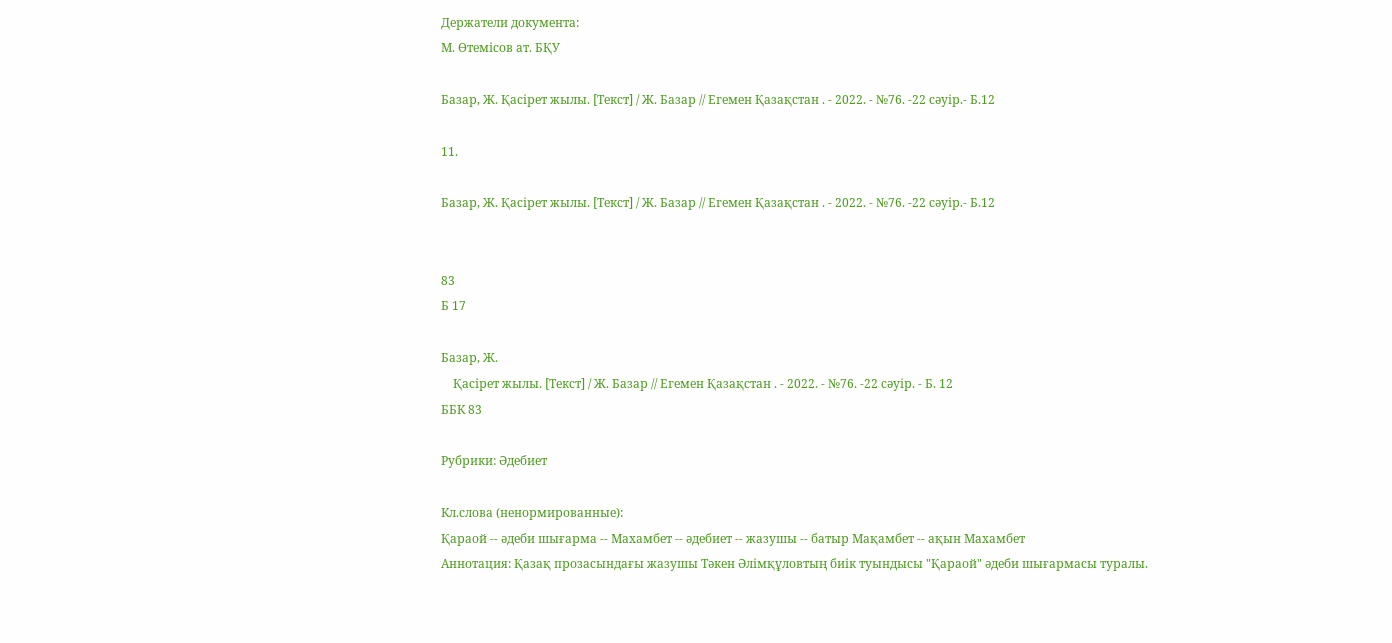Держатели документа:
М. Өтемісов ат. БҚУ

Базар, Ж. Қасірет жылы. [Текст] / Ж. Базар // Егемен Қазақстан . - 2022. - №76. -22 сәуір.- Б.12

11.

Базар, Ж. Қасірет жылы. [Текст] / Ж. Базар // Егемен Қазақстан . - 2022. - №76. -22 сәуір.- Б.12


83
Б 17

Базар, Ж.
    Қасірет жылы. [Текст] / Ж. Базар // Егемен Қазақстан . - 2022. - №76. -22 сәуір. - Б. 12
ББК 83

Рубрики: Әдебиет

Кл.слова (ненормированные):
Қараой -- әдеби шығарма -- Махамбет -- әдебиет -- жазушы -- батыр Мақамбет -- ақын Махамбет
Аннотация: Қазақ прозасындағы жазушы Тәкен Әлімқұловтың биік туындысы "Қараой" әдеби шығармасы туралы.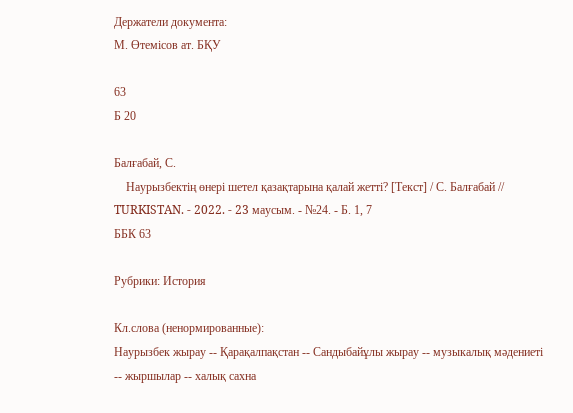Держатели документа:
М. Өтемісов ат. БҚУ

63
Б 20

Балғабай, С.
    Наурызбектің өнері шетел қазақтарына қалай жетті? [Текст] / С. Балғабай // TURKISTAN. - 2022. - 23 маусым. - №24. - Б. 1, 7
ББК 63

Рубрики: История

Кл.слова (ненормированные):
Наурызбек жырау -- Қарақалпақстан -- Сандыбайұлы жырау -- музыкалық мәдениеті -- жыршылар -- халық сахна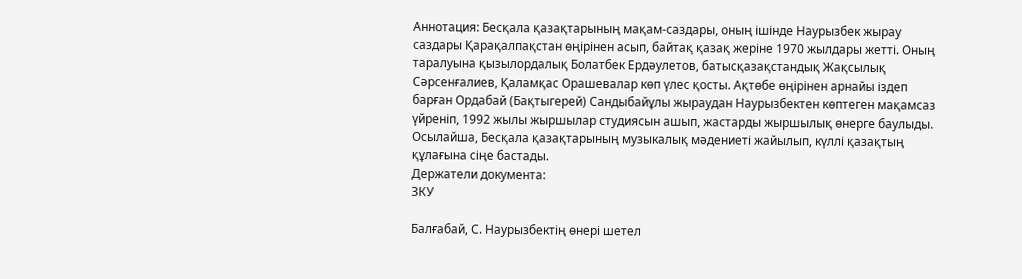Аннотация: Бесқала қазақтарының мақам-саздары, оның ішінде Наурызбек жырау саздары Қарақалпақстан өңірінен асып, байтақ қазақ жеріне 1970 жылдары жетті. Оның таралуына қызылордалық Болатбек Ердәулетов, батысқазақстандық Жақсылық Сәрсенғалиев, Қаламқас Орашевалар көп үлес қосты. Ақтөбе өңірінен арнайы іздеп барған Ордабай (Бақтыгерей) Сандыбайұлы жыраудан Наурызбектен көптеген мақамсаз үйреніп, 1992 жылы жыршылар студиясын ашып, жастарды жыршылық өнерге баулыды. Осылайша, Бесқала қазақтарының музыкалық мәдениеті жайылып, күллі қазақтың құлағына сіңе бастады.
Держатели документа:
ЗКУ

Балғабай, С. Наурызбектің өнері шетел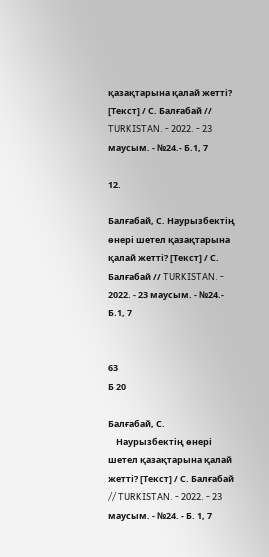қазақтарына қалай жетті? [Текст] / С. Балғабай // TURKISTAN. - 2022. - 23 маусым. - №24.- Б.1, 7

12.

Балғабай, С. Наурызбектің өнері шетел қазақтарына қалай жетті? [Текст] / С. Балғабай // TURKISTAN. - 2022. - 23 маусым. - №24.- Б.1, 7


63
Б 20

Балғабай, С.
    Наурызбектің өнері шетел қазақтарына қалай жетті? [Текст] / С. Балғабай // TURKISTAN. - 2022. - 23 маусым. - №24. - Б. 1, 7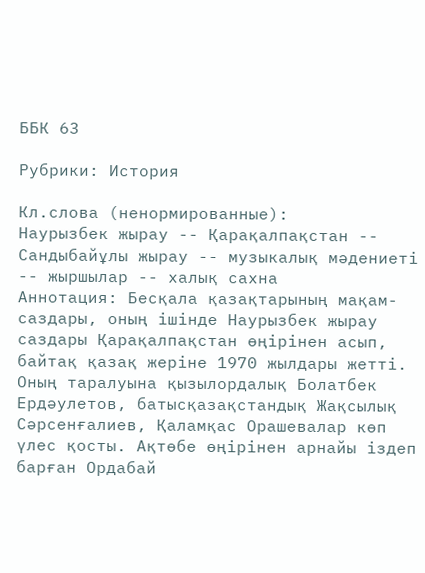ББК 63

Рубрики: История

Кл.слова (ненормированные):
Наурызбек жырау -- Қарақалпақстан -- Сандыбайұлы жырау -- музыкалық мәдениеті -- жыршылар -- халық сахна
Аннотация: Бесқала қазақтарының мақам-саздары, оның ішінде Наурызбек жырау саздары Қарақалпақстан өңірінен асып, байтақ қазақ жеріне 1970 жылдары жетті. Оның таралуына қызылордалық Болатбек Ердәулетов, батысқазақстандық Жақсылық Сәрсенғалиев, Қаламқас Орашевалар көп үлес қосты. Ақтөбе өңірінен арнайы іздеп барған Ордабай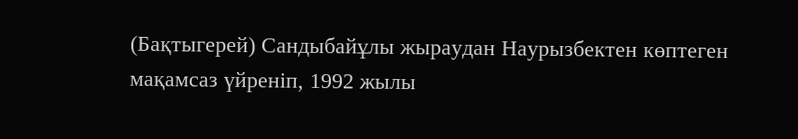(Бақтыгерей) Сандыбайұлы жыраудан Наурызбектен көптеген мақамсаз үйреніп, 1992 жылы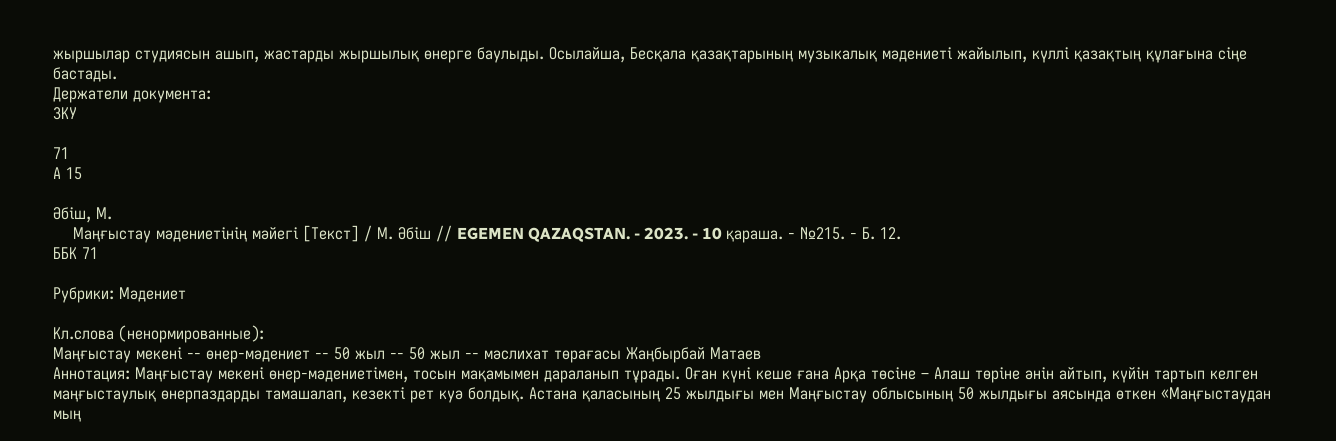жыршылар студиясын ашып, жастарды жыршылық өнерге баулыды. Осылайша, Бесқала қазақтарының музыкалық мәдениеті жайылып, күллі қазақтың құлағына сіңе бастады.
Держатели документа:
ЗКУ

71
А 15

Әбіш, М.
    Маңғыстау мәдениетінің мәйегі [Текст] / М. Әбіш // EGEMEN QAZAQSTAN. - 2023. - 10 қараша. - №215. - Б. 12.
ББК 71

Рубрики: Мәдениет

Кл.слова (ненормированные):
Маңғыстау мекені -- өнер-мәдениет -- 50 жыл -- 50 жыл -- мәслихат төрағасы Жаңбырбай Матаев
Аннотация: Маңғыстау мекені өнер-мәдениетімен, тосын мақамымен дараланып тұрады. Оған күні кеше ғана Арқа төсіне – Алаш төріне әнін айтып, күйін тартып келген маңғыстаулық өнерпаздарды тамашалап, кезекті рет куә болдық. Астана қаласының 25 жылдығы мен Маңғыстау облысының 50 жылдығы аясында өткен «Маңғыстаудан мың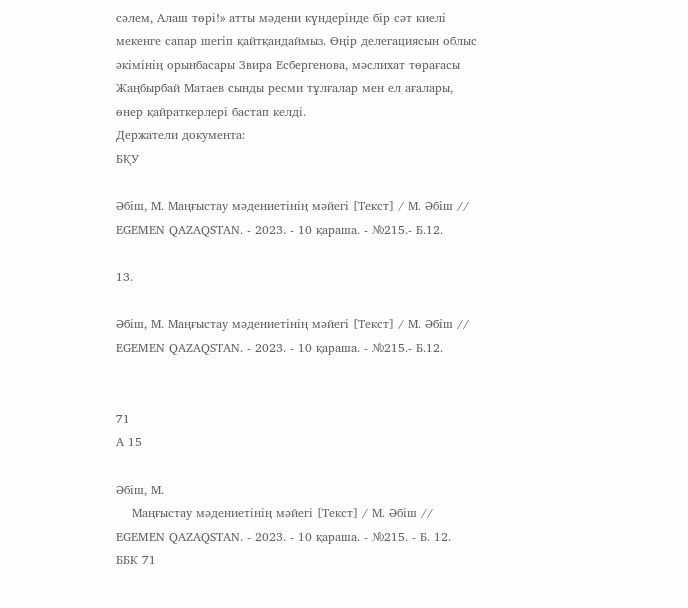сәлем, Алаш төрі!» атты мәдени күндерінде бір сәт киелі мекенге сапар шегіп қайтқандаймыз. Өңір делегациясын облыс әкімінің орынбасары Звира Есбергенова, мәслихат төрағасы Жаңбырбай Матаев сынды ресми тұлғалар мен ел ағалары, өнер қайраткерлері бастап келді.
Держатели документа:
БҚУ

Әбіш, М. Маңғыстау мәдениетінің мәйегі [Текст] / М. Әбіш // EGEMEN QAZAQSTAN. - 2023. - 10 қараша. - №215.- Б.12.

13.

Әбіш, М. Маңғыстау мәдениетінің мәйегі [Текст] / М. Әбіш // EGEMEN QAZAQSTAN. - 2023. - 10 қараша. - №215.- Б.12.


71
А 15

Әбіш, М.
    Маңғыстау мәдениетінің мәйегі [Текст] / М. Әбіш // EGEMEN QAZAQSTAN. - 2023. - 10 қараша. - №215. - Б. 12.
ББК 71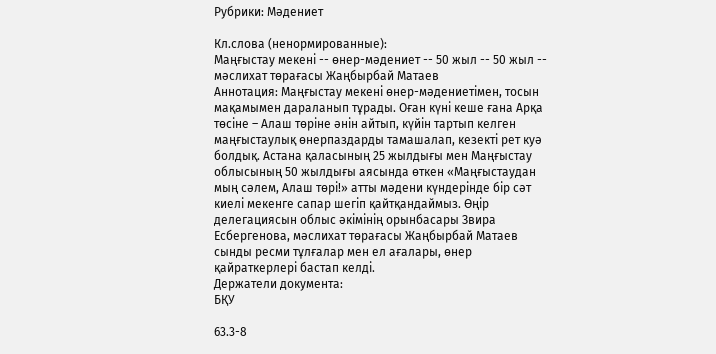Рубрики: Мәдениет

Кл.слова (ненормированные):
Маңғыстау мекені -- өнер-мәдениет -- 50 жыл -- 50 жыл -- мәслихат төрағасы Жаңбырбай Матаев
Аннотация: Маңғыстау мекені өнер-мәдениетімен, тосын мақамымен дараланып тұрады. Оған күні кеше ғана Арқа төсіне – Алаш төріне әнін айтып, күйін тартып келген маңғыстаулық өнерпаздарды тамашалап, кезекті рет куә болдық. Астана қаласының 25 жылдығы мен Маңғыстау облысының 50 жылдығы аясында өткен «Маңғыстаудан мың сәлем, Алаш төрі!» атты мәдени күндерінде бір сәт киелі мекенге сапар шегіп қайтқандаймыз. Өңір делегациясын облыс әкімінің орынбасары Звира Есбергенова, мәслихат төрағасы Жаңбырбай Матаев сынды ресми тұлғалар мен ел ағалары, өнер қайраткерлері бастап келді.
Держатели документа:
БҚУ

63.3-8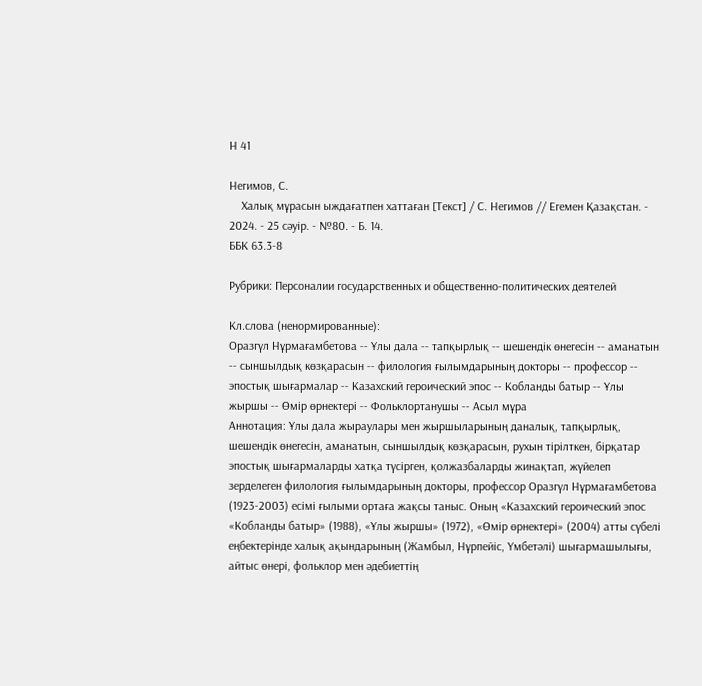Н 41

Негимов, С.
    Халық мұрасын ыждағатпен хаттаған [Текст] / С. Негимов // Егемен Қазақстан. - 2024. - 25 сәуір. - №80. - Б. 14.
ББК 63.3-8

Рубрики: Персоналии государственных и общественно-политических деятелей

Кл.слова (ненормированные):
Оразгүл Нұрмағамбетова -- Ұлы дала -- тапқырлық -- шешендік өнегесін -- аманатын -- сыншылдық көзқарасын -- филология ғылымдарының докторы -- профессор -- эпостық шығармалар -- Казахский героический эпос -- Кобланды батыр -- Ұлы жыршы -- Өмір өрнектері -- Фольклортанушы -- Асыл мұра
Аннотация: Ұлы дала жыраулары мен жыршыларының даналық, тапқырлық, шешендік өнегесін, аманатын, сыншылдық көзқарасын, рухын тірілткен, бірқатар эпостық шығармаларды хатқа түсірген, қолжазбаларды жинақтап, жүйелеп зерделеген филология ғылымдарының докторы, профессор Оразгүл Нұрмағамбетова (1923-2003) есімі ғылыми ортаға жақсы таныс. Оның «Казахский героический эпос «Кобланды батыр» (1988), «Ұлы жыршы» (1972), «Өмір өрнектері» (2004) атты сүбелі еңбектерінде халық ақындарының (Жамбыл, Нұрпейіс, Үмбетәлі) шығармашылығы, айтыс өнері, фольклор мен әдебиеттің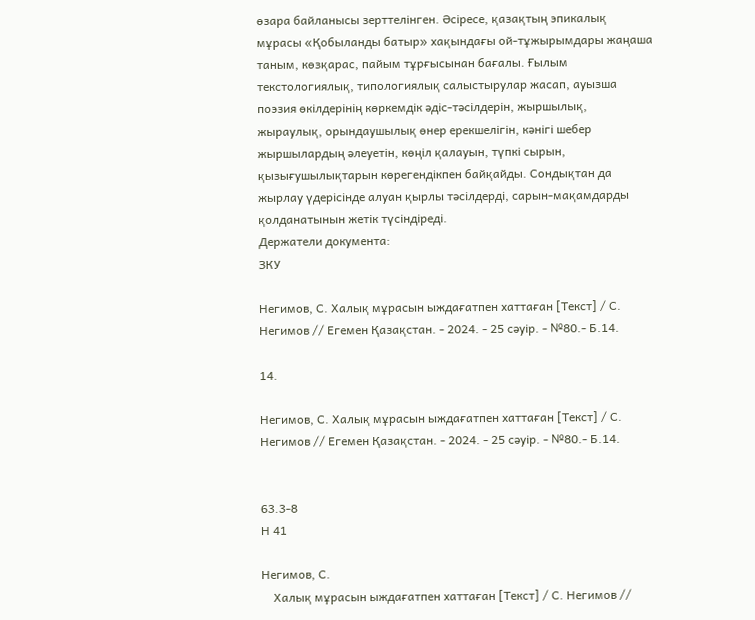өзара байланысы зерттелінген. Әсіресе, қазақтың эпикалық мұрасы «Қобыланды батыр» хақындағы ой-тұжырымдары жаңаша таным, көзқарас, пайым тұрғысынан бағалы. Ғылым текстологиялық, типологиялық салыстырулар жасап, ауызша поэзия өкілдерінің көркемдік әдіс-тәсілдерін, жыршылық, жыраулық, орындаушылық өнер ерекшелігін, кәнігі шебер жыршылардың әлеуетін, көңіл қалауын, түпкі сырын, қызығушылықтарын көрегендікпен байқайды. Сондықтан да жырлау үдерісінде алуан қырлы тәсілдерді, сарын-мақамдарды қолданатынын жетік түсіндіреді.
Держатели документа:
ЗКУ

Негимов, С. Халық мұрасын ыждағатпен хаттаған [Текст] / С. Негимов // Егемен Қазақстан. - 2024. - 25 сәуір. - №80.- Б.14.

14.

Негимов, С. Халық мұрасын ыждағатпен хаттаған [Текст] / С. Негимов // Егемен Қазақстан. - 2024. - 25 сәуір. - №80.- Б.14.


63.3-8
Н 41

Негимов, С.
    Халық мұрасын ыждағатпен хаттаған [Текст] / С. Негимов //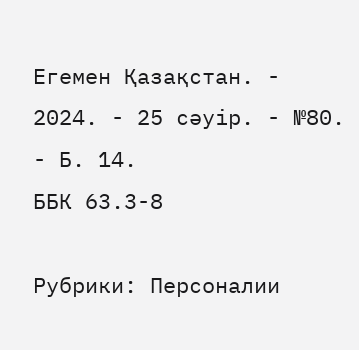Егемен Қазақстан. - 2024. - 25 сәуір. - №80. - Б. 14.
ББК 63.3-8

Рубрики: Персоналии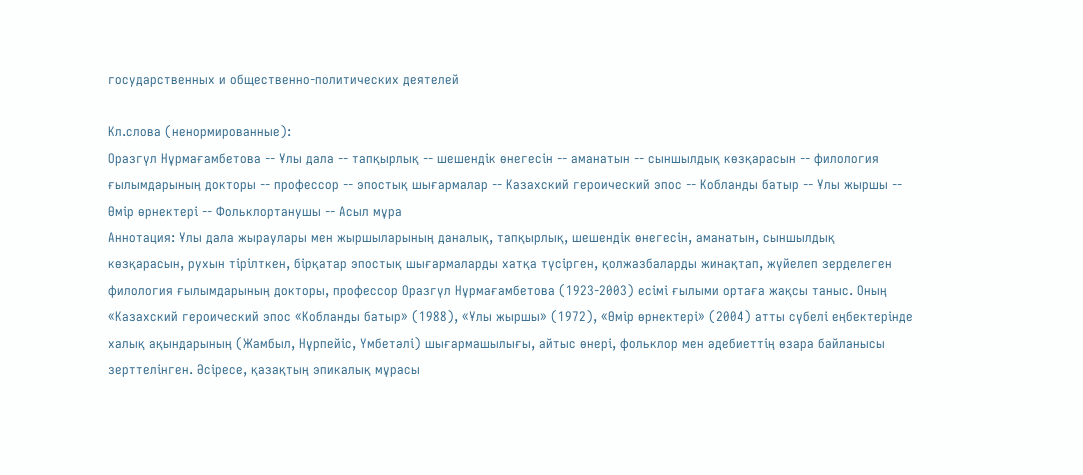государственных и общественно-политических деятелей

Кл.слова (ненормированные):
Оразгүл Нұрмағамбетова -- Ұлы дала -- тапқырлық -- шешендік өнегесін -- аманатын -- сыншылдық көзқарасын -- филология ғылымдарының докторы -- профессор -- эпостық шығармалар -- Казахский героический эпос -- Кобланды батыр -- Ұлы жыршы -- Өмір өрнектері -- Фольклортанушы -- Асыл мұра
Аннотация: Ұлы дала жыраулары мен жыршыларының даналық, тапқырлық, шешендік өнегесін, аманатын, сыншылдық көзқарасын, рухын тірілткен, бірқатар эпостық шығармаларды хатқа түсірген, қолжазбаларды жинақтап, жүйелеп зерделеген филология ғылымдарының докторы, профессор Оразгүл Нұрмағамбетова (1923-2003) есімі ғылыми ортаға жақсы таныс. Оның «Казахский героический эпос «Кобланды батыр» (1988), «Ұлы жыршы» (1972), «Өмір өрнектері» (2004) атты сүбелі еңбектерінде халық ақындарының (Жамбыл, Нұрпейіс, Үмбетәлі) шығармашылығы, айтыс өнері, фольклор мен әдебиеттің өзара байланысы зерттелінген. Әсіресе, қазақтың эпикалық мұрасы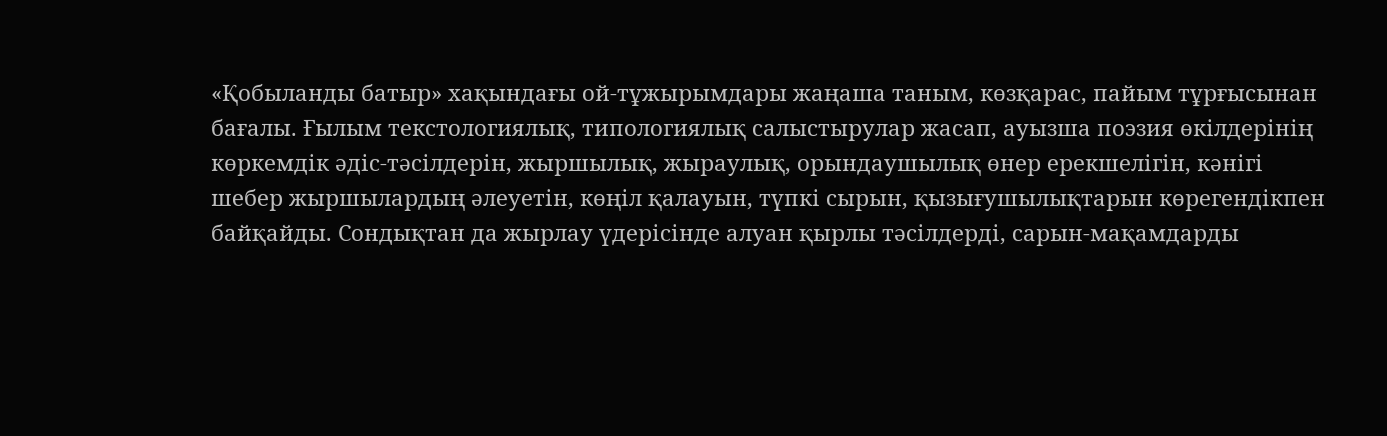«Қобыланды батыр» хақындағы ой-тұжырымдары жаңаша таным, көзқарас, пайым тұрғысынан бағалы. Ғылым текстологиялық, типологиялық салыстырулар жасап, ауызша поэзия өкілдерінің көркемдік әдіс-тәсілдерін, жыршылық, жыраулық, орындаушылық өнер ерекшелігін, кәнігі шебер жыршылардың әлеуетін, көңіл қалауын, түпкі сырын, қызығушылықтарын көрегендікпен байқайды. Сондықтан да жырлау үдерісінде алуан қырлы тәсілдерді, сарын-мақамдарды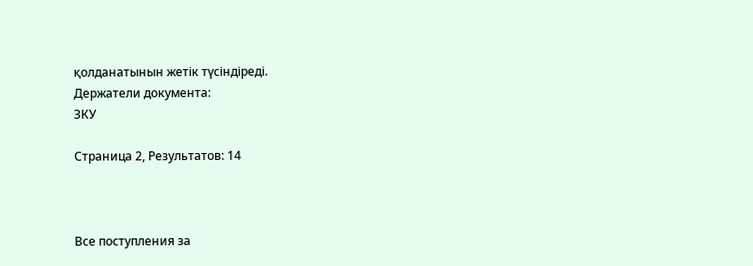қолданатынын жетік түсіндіреді.
Держатели документа:
ЗКУ

Страница 2, Результатов: 14



Все поступления за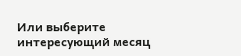Или выберите интересующий месяц